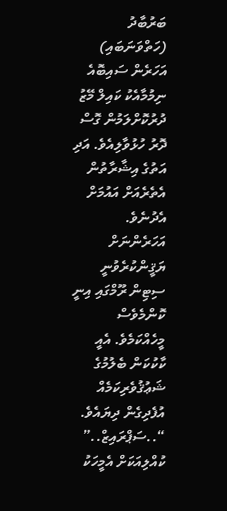ބަރުބާދު (ހަތްވަނަބައި)
އަހަރެން ސައިބޮއެ ނިމުމާއެކު ކައިލް މޭޒު ދުރުކޮށްލަމުން ގޮސް ދޮރު ހުޅުވާލިއެވެ. އަދި އަތުގެ އިޝާރާތުން އެތެރެއަށް އައުމަށް އެދުނެވެ. އަހަރެންނަށް ޔަޤީންކުރެވުނީ ސިޓިން ރޫމްގައި އިނީ ކޮންމެވެސް މީހެއްކަމެވެ. އެއީ ކާކުކަން ބެލުމުގެ ޝަޢުޤުވެރިކަމެއް އުފެދިގެން ދިޔައެވެ.
“..ސަޕްރައިޒް..” ކުއްލިއަކަށް އެމީހަކު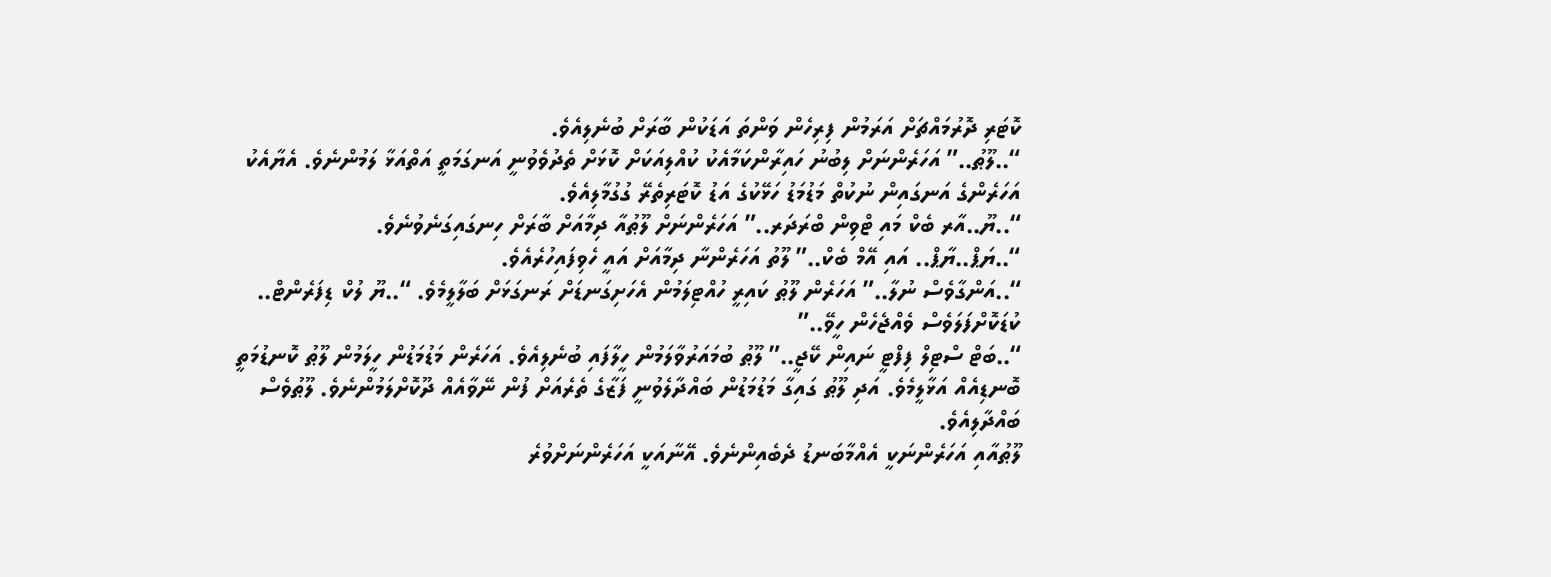ކޮޓަރި ދޮރުމައްޗަށް އަރަމުން ފިރިހެން ވަންތަ އަޑަކުން ބާރަށް ބުނެލިއެވެ.
“..ލޫޠު..” އަހަރެންނަށް ލިބުނު ހައިރާންކަމާއެކު ކުއްލިއަކަށް ކޮޅަށް ތެދުވެވުނީ އަނގަމަތީ އަތްއަޅާ ލަމުންނެވެ. އެޔާއެކު އަހަރެންގެ އަނގައިން ނުކުތް މަޑުމަޑު ހަޅޭކުގެ އަޑު ކޮޓަރިތެރޭ ގުގުމާލިއެވެ.
“..ޔޫ..އާރ ބެކް މައި ޓްވިން ބްރަދަރ..” އަހަރެންނަށް ލޫޠުއާ ދިމާއަށް ބާރަށް ހިނގައިގަނެވުނެވެ.
“..ޔަޕް..ޔާޕް.. އައި އޭމް ބެކް..” ލޫތު އަހަރެންނާ ދިމާއަށް އައީ ހެވިފައިހުރެއެވެ.
“..އަންގާވެސް ނުލާ..” އަހަރެން ލޫޠު ކައިރީ ހުއްޓިލަމުން އެހަށިގަނޑަށް ރަނގަޅަށް ބަލާލީމެވެ. “..ޔޫ ލުކް ޑިފަރެންޓް.. ކުޑަކޮށްފަލަވެސް ވެއްޖެހެން ހީވޭ..”
“..ބަޓް ސްޓިލް ފިފްޓީ ނައިން ކޭޖީ..” ލޫޠު ބުމައަރުވާލަމުން ހީލާފައި ބުނެލިއެވެ. އަހަރެން މަޑުމަޑުން ހީލަމުން ލޫޠު ކޮނޑުމަތީ ބޮނޑިއެއް އަޅާލީމެވެ. އަދި ލޫޠު ގައިގާ މަޑުމަޑުން ބައްދާލެވުނީ ފަޒާގެ ތެރެއަށް ފުން ނޭވާއެއް ދޫކޮށްލަމުންނެވެ. ލޫޠުވެސް ބައްދާލިއެވެ.
ލޫޠުއާއި އަހަރެންނަކީ އެއްމާބަނޑު ދެބެއިންނެވެ. އޭނާއަކީ އަހަރެންނަށްވުރެ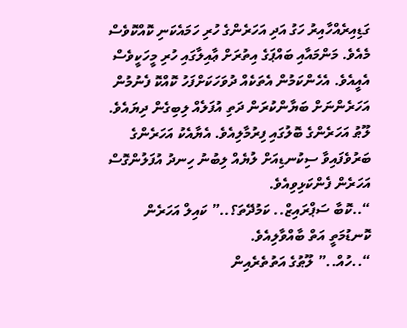ގަޑިއިރެއްހާއިރު ހަގު އަދި އަހަރެންގެ ހުރި ހަމައެކަނި ކޮއްކޮވެސް މެއެވެ. މަންމައާއި ބައްޕަގެ އިތުރަށް ޢާއިލާގައި ހުރި މީހަކީވެސް އެއީއެވެ. އެހެންކަމުން އެތަކެއް ދުވަހަކަށްފަހު ކޮއްކޮ ފެނުމުން އަހަރެންނަށް ބަޔާންކުރަން ދަތި އުފަލެއް ލިބިގެން ދިޔައެވެ. ލޫޠު އަހަރެންގެ ބޮލުގައި ފިރުމާލިއެވެ. އެޔާއެކު އަހަރެންގެ ބަރުވެފައިވާ ސިކުނޑިއަށް ލުޔެއް ލިބުނު ހިނދު އުފަލުންގޮސް އަހަރެން ފެންކަޅިވިއެވެ.
“..ކޮބާ ސަޕްރައިޒް.. ކަމުދޭތަ؟..” ކައިލް އަހަރެން ކޮނޑުމަތީ އަތް ބާއްވާލިއެވެ.
“..ހުއް..” ލޫޠުގެ އަތުތެރެއިން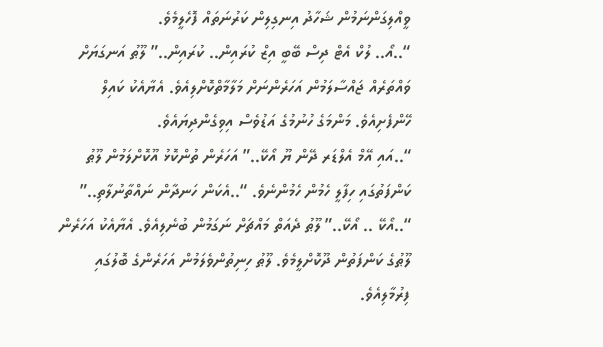ވީއްލިގަންނަމުން ޝަހާދު އިނގިލިން ކަރުނަތައް ފޮހެލީމެވެ.
“..އޯ.. ލުކް އެޓް ދިސް ބޭބީ އިޒް ކުރައިން.. ކުރައިން..” ލޫޠު އަނގަޔަށް ވައްތަރެއް ޖައްސާލަމުން އަހަރެންނަށް މަލާމާތްކޮށްލިއެވެ. އެޔާއެކު ކައިލް ހޭންފެށިއެވެ. މަންމަގެ ހުނުމުގެ އަޑުވެސް އިވިގެންދިޔައެވެ.
“..އައި އޭމް އެލްޑަރ ދޭން ޔޫ އޯކޭ..” އަހަރެން ތުންކޮޅު އޫކޮށްލަމުން ލޫޠު ކަންފަތުގައި ހިފާލީ ހެމުން ހެމުންނެވެ. “..އެކަން ހަނދާން ނައްތާނުލާތި..”
“..އޯކޭ .. އޯކޭ..” ލޫޠު ދެއަތް މައްޗަށް ނަގަމުން ބުނެލިއެވެ. އެޔާއެކު އަހަރެން ލޫޠުގެ ކަންފަތުން ދޫކޮށްލީމެވެ. ލޫޠު ހިނިތުންވެލަމުން އަހަރެންގެ ބޮލުގައި ފިރުމާލިއެވެ.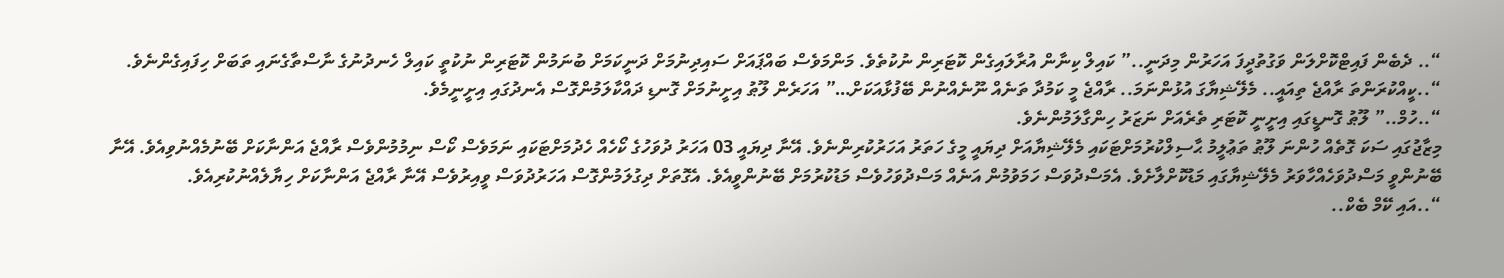“.. ދެބެން ފައިޓްކޮށްލަން ވަގުތުދީފަ އަހަރުން މިދަނީ..” ކައިލް ކިނާން އުރާލައިގެން ކޮޓަރިން ނުކުތެވެ. މަންމަވެސް ބައްޕައަށް ސައިދިނުމަށް ދަނީކަމަށް ބުނަމުން ކޮޓަރިން ނުކުތީ ކައިލް ހެނދުނުގެ ނާސްތާގެނައި ތަބަށް ހިފައިގެންނެވެ.
“..ކީއްކުރަންތަ ރާއްޖެ ތިއައީ.. މެލޭޝިޔާގަ އުޅުންނަމަ.. ރާއްޖެ މީ ކަމުދާ ތަނެއް ނޫނެއްނުން ބޭފުޅާއަކަށް…” އަހަރެން ލޫޠު އިށީނުމަށް ގޮނޑި ދައްކާލަމުންގޮސް އެނދުގައި އިށީނީމެވެ.
“..ހުމް..” ލޫޠު ގޮނޑީގައި އިށީނީ ކޮޓަރި ތެރެއަށް ނަޒަރު ހިންގާލަމުންނެވެ.
މިޒާޖުގައި ސަކަ ގޮތެއް ހުންނަ ލޫޠު ތަޢުލީމު ޙާސިލްކުރުމަށްޓަކައި މެލޭޝިޔާއަށް ދިޔައީ މީގެ ހަތަރު އަހަރުކުރިންނެވެ. އޭނާ ދިޔައީ 03 އަހަރު ދުވަހުގެ ކޯހެއް ހެދުމަށްޓަކައި ނަމަވެސް ކޯސް ނިމުމުންވެސް ރާއްޖެ އަންނާކަށް ބޭނުމެއްނުވިއެވެ. އޭނާ ބޭނުންވީ މަސްދުވަހެއްހާވަރު މެލޭޝިޔާގައި މަޑުކޮށްލާށެވެ. އެމަސްދުވަސް ހަމަވުމުން އަނެއް މަސްދުވަހުވެސް މަޑުކުރުމަށް ބޭނުންވީއެވެ. އެގޮތަށް ދިގުލަމުންގޮސް އަހަރުދުވަސް ވީއިރުވެސް އޭނާ ރާއްޖެ އަންނާކަށް ހިޔާލެއްނުކުރިއެވެ.
“..އައި ކޭމް ބެކް..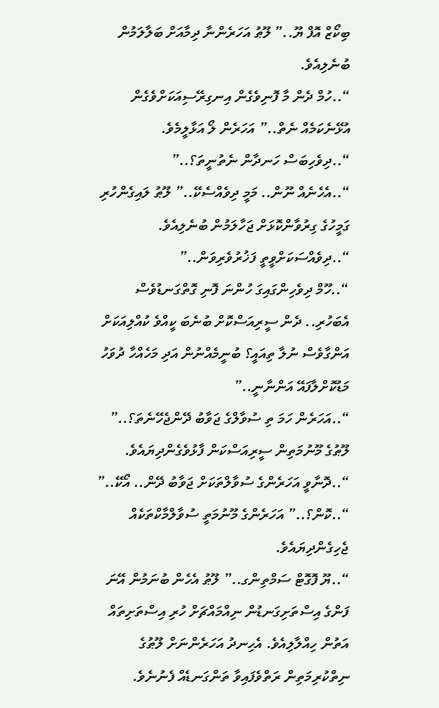ބިކޯޒް އޮފް ޔޫ..” ލޫޠު އަހަރެންނާ ދިމާއަށް ބަލާލަމުން ބުނެލިއެވެ.
“..ހުމް ދެން މާ ފޮނިވެގެން އިނގިރޭސިއަކަށްވެގެން އުޅޭނެކަމެއް ނެތް..” އަހަރެން ލޯ އަޅާލީމެވެ. “..ދިވެހިބަސް ހަނދާން ނެތުނީތަ؟..”
“..އެހެނެއް ނޫން.. މަމީ ދިވެއްސެކޭ..” ލޫޠު ލައިގެންހުރި ގަމީހުގެ ގިރުވާންކޮޅަށް ޖަހާލަމުން ބުނެލިއެވެ. “..ދިވެއްސަކަށްވީތީ ފަޚުރުވެރިވަން..”
“..ހޫމް ދިވެހިންގައިގަ ހުންނަ ފޮނި ގޮތްގަނޑުވެސް އެބަހުރި.. ދެން ސީރިއަސްކޮށް ބުނެބަ ކީއްވެ ކުއްލިއަކަށް އަންގާވެސް ނުލާ ތިއައީ؟ ބުނީމެއްނުން އަދި މަހެއްހާ ދުވަހު މަޑުކޮށްލާފައޭ އަންނާނީ..”
“..އަހަރެން ހަމަ ތި ސުވާލްގެ ޖަވާބު ދޭންޖެހޭނެތަ؟..” ލޫޠުގެ މޫނުމަތިން ސީރިއަސްކަން ފާޅުވެގެންދިޔައެވެ. “..ދޮނާވީ އަހަރެންގެ ސުވާލްތަކަށް ޖަވާބު ދޭން.. އޯކޭ..”
“..ކޮން؟..” އަހަރެންގެ މޫނުމަތީ ސުވާލްމާކްތަކެއް ޖެހިގެންދިޔައެވެ.
“..ޔޫ ފޮގޮޓް ސަމްތިންގ..” ލޫޠު އެހެން ބުނަމުން އޭނަ ފަންގެ އިސްތަށިގަނޑުން ނިއްމައްޗަށް ހުރި އިސްތަށިތައް އަތުން ހިއްލާލިއެވެ. އެހިނދު އަހަރެންނަށް ލޫޠުގެ ނިތްކުރިމަތިން ރަތްވެފައިވާ ތަންގަނޑެއް ފެނުނެވެ.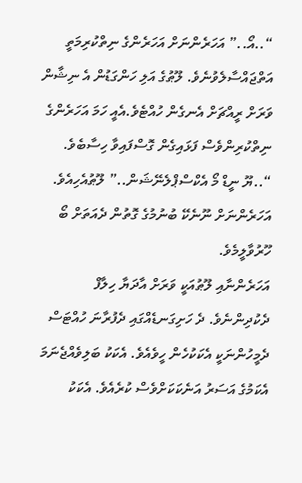“..އޯ..” އަހަރެންނަށް އަހަރެންގެ ނިތްކުރިމަތީ އަތްޖައްސާލެވުނެވެ. ލޫޠުގެ އަލި ހަންގަޑުން އެ ނިޝާން ވަރަށް ރީއްޗަށް އެނގެން ހުއްޓެވެ.އެއީ ހަމަ އަހަރެންގެ ނިތްކުރިންވެސް ފަޅައިގެން ގޮސްފައިވާ ހިސާބެވެ.
“..ޔޫ ނީޑް މޯ އެކްސްޕްލެނޭޝަން..” ލޫޠުއެހިއެވެ. އަހަރެންނަށް ނޫނެކޭ ބުނުމުގެ ގޮތުން ދެއަތަށް ބޯ ހޫރުވާލީމެވެ.
އަހަރެންނާއި ލޫޠުއަކީ ވަރަށް އާދަޔާ ހިލާފް ދެކުދިންނެވެ. ދެ ހަށިގަނޑެއްގައި ދެފުރާނަ ހުއްޓަސް ދެމީހުންނަކީ އެކަކުހެން ހީވެއެވެ. އެކަކު ބަލިވެއްޖެނަމަ އެކަމުގެ އަސަރު އަނެކަކަށްވެސް ކުރެއެވެ. އެކަކު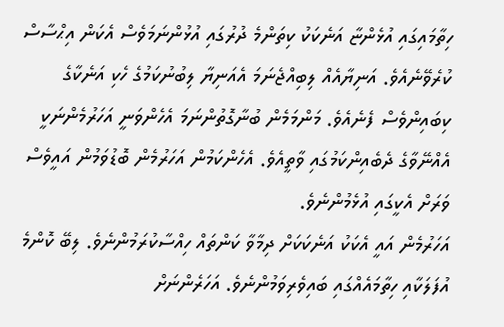ހިތާމައިގައި އުޅެންޏާ އަނެކަކު ކިތަންމެ ދުރުގައި އުޅުންނަމަވެސް އެކަން އިޙްސާސް ކުރެވޭނެއެވެ. އަނިޔާއެއް ލިބިއްޖެނަމަ އެއަނިޔާ ލިބުނުކަމުގެ ހެކި އަނެކާގެ ކިބައިންވެސް ފެނެއެވެ. މަންމަމެން ބުނާގޮތުންނަމަ އެހެންވަނީ އަހަރުމެންނަކީ އެއްނޭވާގެ ދެބެއިންކަމުގައި ވާތީއެވެ. އެހެންކަމުން އަހަރުމެން ބޮޑުވަމުން އައީވެސް ވަރަށް އެކީގައި އުޅެމުންނެވެ.
އަހަރުމެން އައީ އެކަކު އަނެކަކަށް ދިމާވާ ކަންތައް ހިއްސާކުރަމުންނެވެ. ލިބޭ ކޮންމެ އުފަލަކާއި ހިތާމައެއްގައި ބައިވެރިވަމުންނެވެ. އަހަރެންނަށް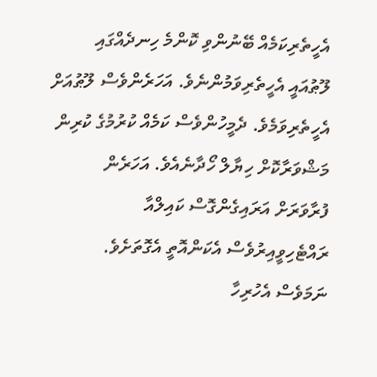އެހީތެރިކަމެއް ބޭނުންވި ކޮންމެ ހިނދެއްގައި ލޫޠުއައީ އެހީތެރިވަމުންނެވެ. އަހަރެންވެސް ލޫޠުއަށް އެހީތެރިވަމެވެ. ދެމީހުންވެސް ކަމެއް ކުރުމުގެ ކުރިން މަޝްވަރާކޮށް ހިޔާލް ހޯދާނެއެވެ. އަހަރެން ފުރާވަރަށް އަރައިގެންގޮސް ކައިލްއާ ރައްޓެހިވީއިރުވެސް އެކަންއޮތީ އެގޮތަށެވެ. ނަމަވެސް އެހުރިހާ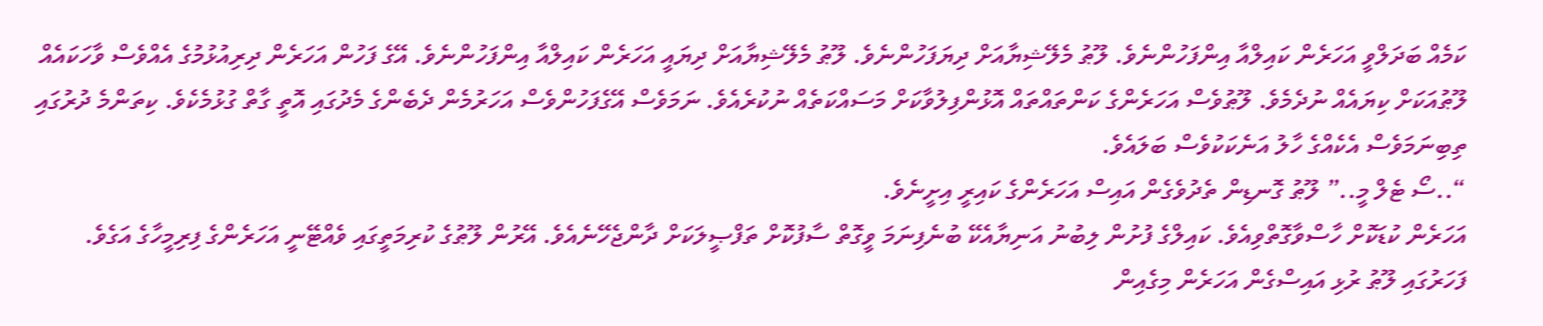ކަމެއް ބަދަލްވީ އަހަރެން ކައިލްއާ އިންފަހުންނެވެ. ލޫޠު މެލޭޝިޔާއަށް ދިޔަފަހުންނެވެ. ލޫޠު މެލޭޝިޔާއަށް ދިޔައީ އަހަރެން ކައިލްއާ އިންފަހުންނެވެ. އޭގެ ފަހުން އަހަރެން ދިރިއުޅުމުގެ އެއްވެސް ވާހަކައެއް ލޫޠުއަކަށް ކިޔައެއް ނުދެމެވެ. ލޫޠުވެސް އަހަރެންގެ ކަންތައްތައް އޮޅުންފިލުވާކަށް މަސައްކަތެއް ނުކުރެއެވެ. ނަމަވެސް އޭގެފަހުންވެސް އަހަރުމެން ދެބެންގެ މެދުގައި އޮތީ ގާތް ގުޅުމެކެވެ. ކިތަންމެ ދުރުގައި ތިބިނަމަވެސް އެކެއްގެ ހާލު އަނެކަކުވެސް ބަލައެވެ.
“..ސޯ ޓެލް މީ..” ލޫޠު ގޮނޑިން ތެދުވެގެން އައިސް އަހަރެންގެ ކައިރީ އިށީނެވެ.
އަހަރެން ކުޑަކޮށް ހާސްވާގޮތްވިއެވެ. ކައިލްގެ ފުށުން ލިބުނު އަނިޔާއެކޭ ބުނެފިނަމަ ވީގޮތް ސާފުކޮށް ތަފްޞީލަކަށް ދާންޖެހޭނެއެވެ. އޭރުން ލޫޠުގެ ކުރިމަތީގައި ވެއްޓޭނީ އަހަރެންގެ ފިރިމީހާގެ އަގެވެ. ފަހަރުގައި ލޫޠު ރުޅި އައިސްގެން އަހަރެން މިގެއިން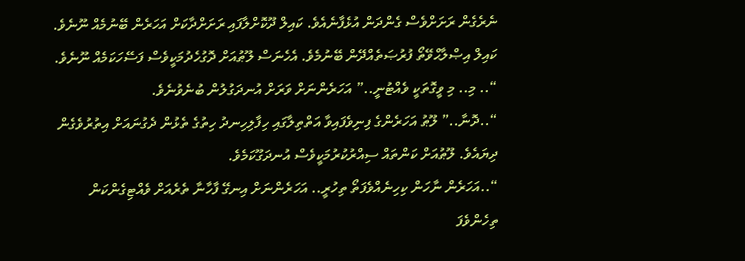ނެރެގެން ރަށަށްވެސް ގެންދަން އުޅެފާނެއެވެ. ކައިލް ދޫކޮށްލާފައި ރަށަށްދާކަށް އަހަރެން ބޭނުމެއް ނޫނެވެ. ކައިލް އިޞްލާޙްވޭތޯ ފުރުޞަތެއްދޭން ބޭނުމެވެ. އެހެނަސް ލޫޠުއަށް ދޮގުހެދުމަކީވެސް ފަސޭހަކަމެއް ނޫނެވެ.
“.. މި.. މި ވީގޮތަކީ ވެއްޓުނީ..” އަހަރެންނަށް ވަރަށް އުނދަގުލުން ބުނެވުނެވެ.
“..ދޮނާ..” ލޫޠު އަހަރެންގެ ފިނިވެފައިވާ އަތްތިލާގައި ހިފާލިހިނދު ހިތުގެ ތެޅުން ދެގުނައަށް އިތުރުވެގެން ދިޔައެވެ. ލޫޠުއަށް ކަންތައް ސިއްރުކުރުމަކީވެސް އުނދަގޫކަމެވެ.
“..އަހަރެން ނާހަން ކިހިނެއްވެފަތޯ ތިހުރީ.. އަހަރެންނަށް އިނގޭ ފާހާނާ ތެރެއަށް ވެއްޓިގެންކަން ތިހެންވެފަ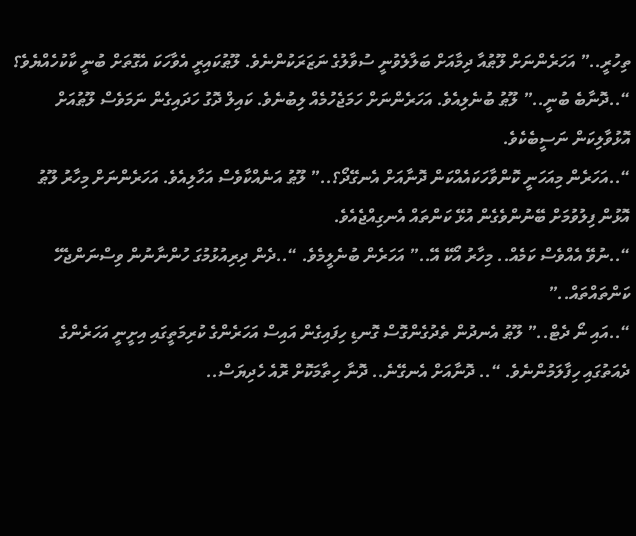ތިހުރީ..” އަހަރެންނަށް ލޫޠުއާ ދިމާއަށް ބަލާލެވުނީ ސުވާލުގެ ނަޒަރަކުންނެވެ. ލޫޠުކައިރީ އެވާހަކަ އެގޮތަށް ބުނީ ކާކުހެއްޔެވެ؟
“..ދޮނާބެ ބުނީ..” ލޫޠު ބުނެލިއެވެ. އަހަރެންނަށް ހަމަޖެހުމެއް ލިބުނެވެ. ކައިލް ދޮގު ހަދައިގެން ނަމަވެސް ލޫޠުއަށް އޮޅުވާލިކަން ނަސީބެކެވެ.
“..އަހަރެން މިއަހަނީ ކޮންވާހަކައެއްކަން ދޮނާއަށް އެނގޭދޯ؟..” ލޫޠު އަނެއްކާވެސް އަހާލިއެވެ. އަހަރެންނަށް މިހާރު ލޫޠު އޮޅުން ފިލުވުމަށް ބޭނުންވެގެން އުޅޭ ކަންތައް އެނގިއްޖެއެވެ.
“..ނުވޭ އެއްވެސް ކަމެއް.. މިހާރު އޯކޭ އޭ..” އަހަރެން ބުނެލީމެވެ. “..ދެން ދިރިއުޅުމުގަ ހުންނާނުން ވިސްނަންޖެހޭ ކަންތައްތައް..”
“..އައި ނޯ ދެޓް..” ލޫޠު އެނދުން ތެދުގެންގޮސް ގޮނޑި ހިފައިގެން އައިސް އަހަރެންގެ ކުރިމަތީގައި އިށީނީ އަހަރެންގެ ދެއަތުގައި ހިފާލަމުންނެވެ. “.. ދޮނާއަށް އެނގޭނެ.. ދޮނާ ހިތާމަކޮށް ރޮއެ ހެދިޔަސް..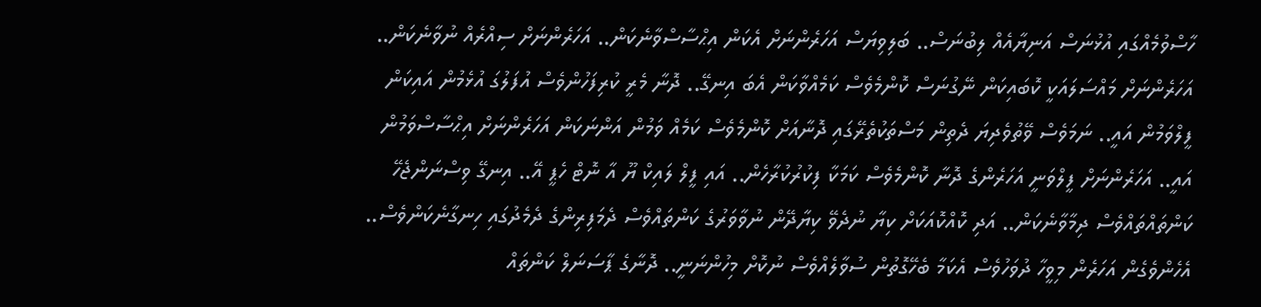ހާސްވުމެއްގައި އުޅުނަސް އަނިޔާއެއް ލިބުނަސް.. ބަލިވިޔަސް އަހަރެންނަށް އެކަން އިޙްސާސްވާނެކަން.. އަހަރެންނަށް ސިއްރެއް ނުވާނެކަން.. އަހަރެންނަށް މައްސަލައަކީ ކޮބައިކަން ނޭގުނަސް ކޮންމެވެސް ކަމެއްވާކަން އެބަ އިނގޭ.. ދޮނާ މެރީ ކުރިފަހުންވެސް އުފަލުގަ އުޅެމުން އައިކަން ފީލްވަމުން އައީ.. ނަމަވެސް ވޭތުވެދިޔަ ދެތިން މަސްތަކުތެރޭގައި ދޮނާއަށް ކޮންމެވެސް ކަމެއް ވަމުން އަންނަކަން އަހަރެންނަށް އިޙްސާސްވަމުން އައީ.. އަހަރެންނަށް ފީލްވަނީ އަހަރެންގެ ދޮނާ ކޮންމެވެސް ކަމަކާ ފިކުރުކުރާހެން.. އައި ފީލް ލައިކް ޔޫ އާ ނޮޓް ހެޕީ އޭ.. އިނގޭ ވިސްނަންޖެހޭ ކަންތައްތައްވެސް ދިމާވާނެކަން.. އަދި ކޮއްކޮއަކަށް ކިޔާ ނުދެވޭ ކިޔާދޭން ނުވާވަރުގެ ކަންތައްވެސް ދެމަފިރިންގެ ދެމެދުގައި ހިނގާނެކަންވެސް.. އެހެންވެގެން އަހަރެން މިވީހާ ދުވަހުވެސް އެކަމާ ބެހޭގޮތުން ސުވާލެއްވެސް ނުކޮށް މިހުންނަނީ.. ދޮނާގެ ޕާސަނަލް ކަންތައް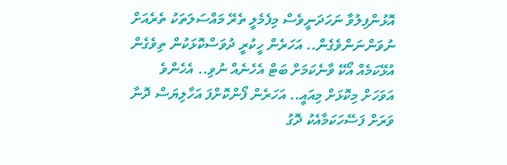އޮޅުންފިލުވާ ނަހަދަނީވެސް މިފެމެލީ ތެރޭ މައްސަލަތަކު ތެރެއަށް ނުވަންނަންވެގެން.. އަހަރެން ހީކުރީ ދުވަސްކޮޅަކުން ތިވެގެން އުޅޭކަމެއް އޯކޭ ވާނެކަމަށް ބަޓް އެހެނެއް ނުވި.. އެހެންވެ އަވަހަށް މިކޮޅަށް މިއައީ.. އަހަރެން ފޯންކޮށްފަ އަހާލިޔަސް ދޮނާ ވަރަށް ފަސޭހަކަމާއެކު ދޮގު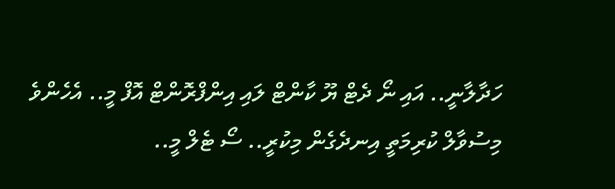ހަދާލާނީ.. އައި ނޯ ދެޓް ޔޫ ކާންޓް ލައި އިންފްރޮންޓް އޮފް މީ.. އެހެންވެ މިސުވާލް ކުރިމަތީ އިނދެގެން މިކުރީ.. ސޯ ޓެލް މީ..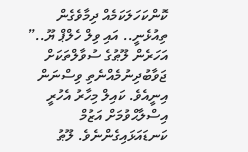ކޮންކަހަލަކަމެއް ދިމާވެގެން ތިއުޅެނީ.. އައި ވިލް ހެލްޕް ޔޫ..”
އަހަރެން ލޫޠުގެ ސުވާލްތަކަށް ޖަވާބުދިނުމެއްނެތި ވިސްނަން އިނީއެވެ. ކައިލް މިހާރު އެހުރީ އިސްލާޙްވުމަށް އަޒުމް ކަނޑައަޅައިގެންނެވެ. ލޫޠު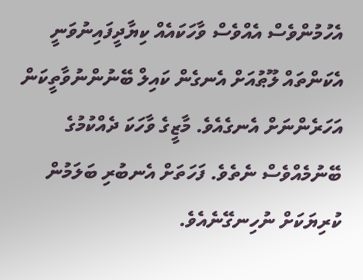އެހުމުންވެސް އެއްވެސް ވާހަކައެއް ކިޔާދީފައިނުވަނީ އެކަންތައް ލޫޠުއަށް އެނގެން ކައިލް ބޭނުންނުވާތީކަން އަހަރެންނަށް އެނގެއެވެ. މާޒީގެ ވާހަކަ ދެއްކުމުގެ ބޭނުމެއްވެސް ނެތެވެ. ފަހަތަށް އެނބުރި ބަލަމުން ކުރިޔަކަށް ނުހިނގޭނެއެވެ.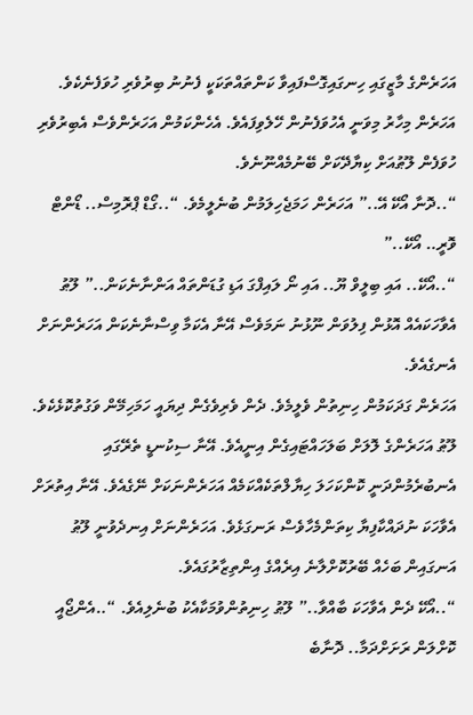އަހަރެންގެ މާޒީގައި ހިނގައިގޮސްފައިވާ ކަންތައްތަކަކީ ފެނުނު ބިރުވެރި ހުވަފެނެކެވެ. އަހަރެން މިހާރު މިވަނީ އެހުވަފެނުން ހޭލެވިފައެވެ. އެހެންކަމުން އަހަރެންވެސް އެބިރުވެރި ހުވަފެން ލޫޠުއަށް ކިޔާދޭކަށް ބޭނުމެއްނޫނެވެ.
“..ދޮނާ އޯކޭ އޭ..” އަހަރެން ހަމަޖެހިލަމުން ބުނެލީމެވެ. “..ގޯޑް ޕްރޮމިސް.. ޑޯންޓް ވޮރީ.. އޯކޭ..”
“..އޯކޭ.. އައި ބިލީވް ޔޫ.. އައި ނޯ ލައިފްގަ އަޑި ގުޑަންތައް އަންނާނެކަން..” ލޫޠު އެވާހަކައެއް އޮޅުން ފިލުވަން ނޫޅުނު ނަމަވެސް އޭނާ އެކަމާ ވިސްނާނެކަން އަހަރެންނަށް އެނގެއެވެ.
އަހަރެން ގަދަކަމުން ހިނިތުން ވެލީމެވެ. ދެން ވެރިވެގެން ދިޔައީ ހަމަހިމޭން ވަގުތުކޮޅެކެވެ. ލޫޠު އަހަރެންގެ ލޮލަށް ބަލަހައްޓައިގެން އިނީއެވެ. އޭނާ ސިކުނޑީ ތެރޭގައި އެނބުރެމުންދަނީ ކޮންކަހަލަ ހިޔާލްތަކެއްކަމެއް އަހަރެންނަކަށް ނޭގެއެވެ. އޭނާ އިތުރަށް އެވާހަކަ ނުދައްކާފިޔާ ކިތަންމެހާވެސް ރަނގަޅެވެ. އަހަރެންނަށް އިނދެވުނީ ލޫޠު އަނގައިން ބަހެއް ބޭރުކޮށްލާނެ އިރެއްގެ އިންތިޒާރުގައެވެ.
“..އޯކޭ ދެން އެވާހަކަ ބާއްވާ..” ލޫޠު ހިނިތުންވުމަކާއެކު ބުނެލިއެވެ. “..އެންޖޯއީ ކޮށްލަން ރަށަށްދަމާ.. ދޮނާބެ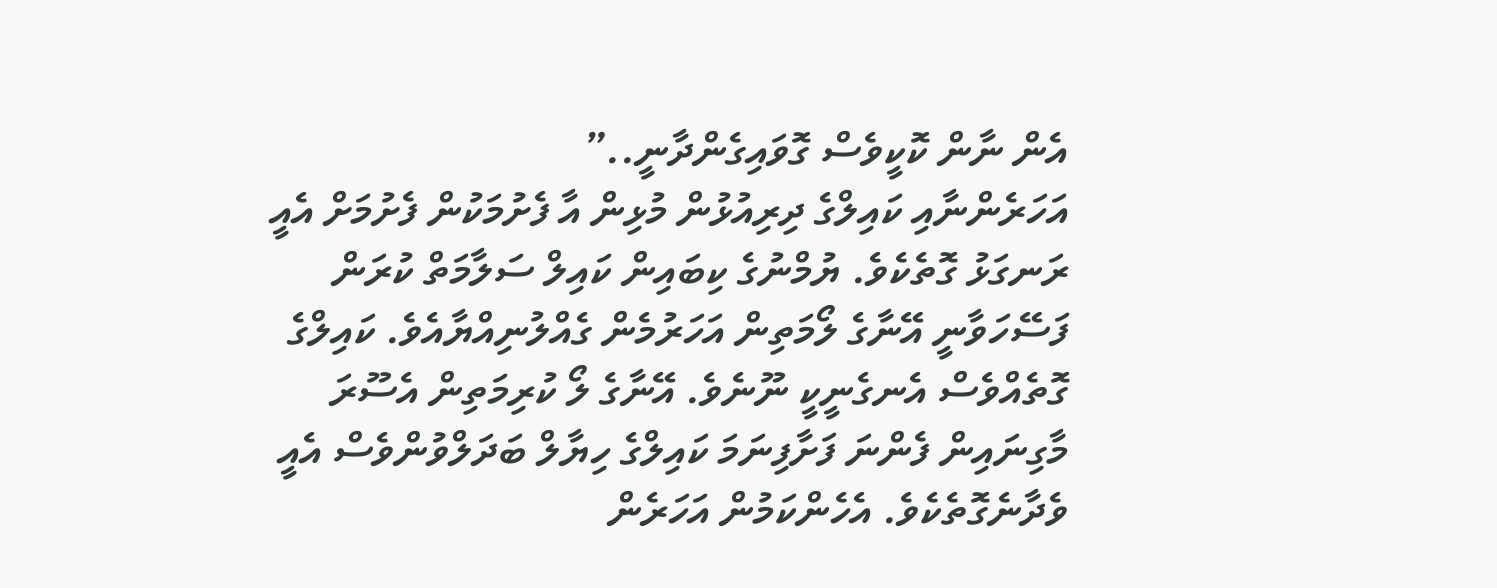އެން ނާން ކޮކީވެސް ގޮވައިގެންދާނީ..”
އަހަރެންނާއި ކައިލްގެ ދިރިއުޅުން މުޅިން އާ ފެށުމަކުން ފެށުމަށް އެއީ ރަނގަޅު ގޮތެކެވެ. ޔުމްނުގެ ކިބައިން ކައިލް ސަލާމަތް ކުރަން ފަސޭހަވާނީ އޭނާގެ ލޯމަތިން އަހަރުމެން ގެއްލުނިއްޔާއެވެ. ކައިލްގެ ގޮތެއްވެސް އެނގެނީކީ ނޫނެވެ. އޭނާގެ ލޯ ކުރިމަތިން އެސޫރަ މާގިނައިން ފެންނަ ފަށާފިނަމަ ކައިލްގެ ހިޔާލް ބަދަލްވުންވެސް އެއީ ވެދާނެގޮތެކެވެ. އެހެންކަމުން އަހަރެން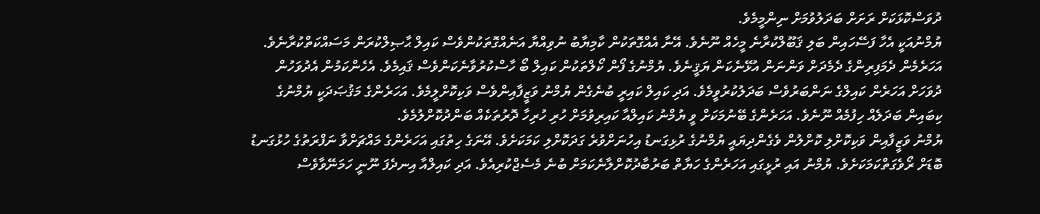ދުވަސްކޮޅަކަށް ރަށަށް ބަދަލުވުމަށް ނިންމީމެވެ.
ޔުމްނުއަކީ އެހާ ފަސޭހައިން ބަލި ޤަބޫލްކުރާނެ މީހެއް ނޫނެވެ. އޭނާ އެއްގޮތަކުން ކާމިޔާބު ނުވިއްޔާ އަނެއްގޮތަކުންވެސް ކައިލް ޙާޞިލްކުރަން މަސައްކަތްކުރާނެވެ. އަހަރެމެން ދެމަފިރިންގެ ދެމެދަށް ވަންނަން އުޅޭނެކަން ޔަޤީނެވެ. ޔުމްނުގެ ފޯން ކޯލްތަކުން ކައިލް ބޯ ހާސްކުރުވާނެކަންވެސް ޤައިމެވެ. އެހެންކަމުން އެދުވަހުން ދުވަހަށް އަހަރެން ކައިލްގެ ނަންބަރުވެސް ބަދަލުކުރުވީމެވެ. އަދި ކައިލް ކައިރީ ބުނެގެން ޔުމްނު ވަޒީފާއިންވެސް ވަކިކޮށްލީމެވެ. އަހަރެންގެ މަޤުޞަދަކީ ޔުމްނުގެ ކިބައިން ބަދަލެއް ހިފުމެއް ނޫނެވެ. އަހަރެންގެ ބޭނުމަކަށް ވީ ޔުމްނު ކައިލްއާ ކައިރިވުމަށް ހުރި ހުރިހާ ދޮރުތަކެއް ބަންދުކޮށްލުމެވެ.
ޔުމްނު ވަޒީފާއިން ވަކިކޮށްލި ކޮށްލުން ވެގެންދިޔައީ ޔުމްނުގެ ރުޅިގަނޑު އިހުނަށްވުރެ ގަދަކޮށްލި ކަމަކަށެވެ. އޭނަގެ ހިތުގައި އަހަރެންގެ މައްޗަށްވާ ނަފްރަތުގެ ހުޅުގަނޑު ބޮޑަށް ރޯވެގަތްކަމަކަށެވެ. ޔުމްނު އައި ރުޅީގައި އަހަރެންގެ ހަޔާތް ބަރުބާދުކޮށްލާނެކަމަށް ބުނެ މެސެޖްކުރިއެވެ. އަދި ކައިލްއާ އިނދެފަ ނޫނީ ހަމަނޭވާވެސް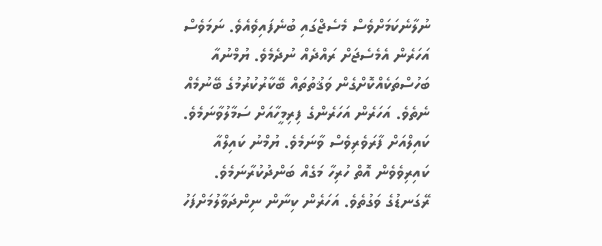ނުލާނެކަމަށްވެސް މެސެޖްގައި ބުނެފައިވެއެވެ. ނަމަވެސް އަހަރެން އެމެސެޖަށް ރައްދެއް ނުދެމެވެ. ޔުމްނުއާ ބަހުސްތަކެއްކޮށްގެން ވަޤުތުތައް ބޭކާރުކުރުމުގެ ބޭނުމެއް ނެތެވެ. އަހަރެން އަހަރެންގެ ފިރިމީހާއަށް ސަމާލުވާނަމެވެ. ކައިލްއަށް ފާރަވެރިވެސް ވާނަމެވެ. ޔުމްނު ކައިލްއާ ކައިރިވެވެން އޮތް ހުރިހާ މަގެއް ބަންދުކުރާނަމެވެ.
ރޭގަނޑުގެ ވަގުތެވެ. އަހަރެން ކިނާން ނިންދަވާލުމަށްފަހު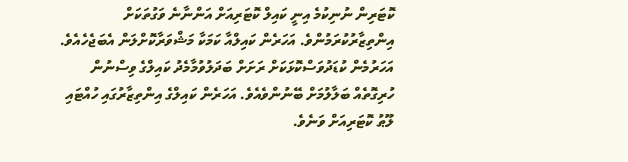ކޮޓަރިން ނުނިކުމެ އިނީ ކައިލް ކޮޓަރިއަށް އަންނާނެ ވަގުތަކަށް އިންތިޒާރުކުރަމުންވެ. އަހަރެން ކައިލްއާ ކަމަކާ މަޝްވަރާކޮށްލަން އެބަޖެހެއެވެ. އަހަރުމެން ކުޑަދުވަސްކޮޅަކަށް ރަށަށް ބަދަލުވުމާމެދު ކައިލްގެ ވިސްނުން ހުރިގޮތެއް ބަލާލުމަށް ބޭނުންވެއެވެ. އަހަރެން ކައިލްގެ އިންތިޒާރުގައި ހުއްޓައި ލޫޠު ކޮޓަރިއަށް ވަނެވެ.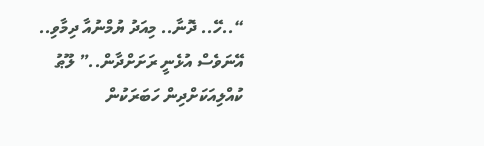“..ހޭ.. ދޮނާ.. މިއަދު ޔުމްނުއާ ދިމާވި.. އޭނަވެސް އުޅެނީ ރަށަށްދާން..” ލޫޠު ކުއްލިއަކަށްދިން ހަބަރަކުން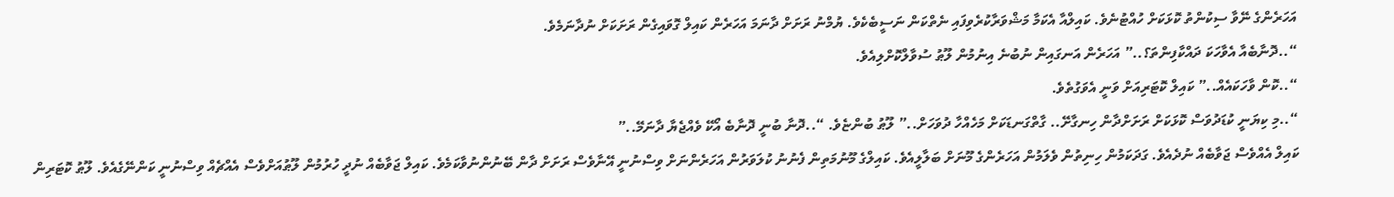އަހަރެންގެ ނޭވާ ސިކުންތު ކޮޅަކަށް ހުއްޓުނެވެ. ކައިލްއާ އެކަމާ މަޝްވަރާކުރެވިފައި ނެތްކަން ނަސީބެކެވެ. ޔުމްނު ރަށަށް ދާނަމަ އަހަރެން ކައިލް ގޮވައިގެން ރަށަކަށް ނުދާނަމެވެ.
“..ދޮނާބެއާ އެވާހަކަ ދައްކާފިންތަ؟..” އަހަރެން އަނގައިން ނުބުނެ އިނުމުން ލޫޠު ސުވާލްކޮށްލިއެވެ.
“..ކޮން ވާހަކައެއް..” ކައިލް ކޮޓަރިއަށް ވަނީ އެވަގުތެވެ.
“..މި ކިޔަނީ ކުޑަދުވަސް ކޮޅަކަށް ރަށަށްދާން ހިނގާށޭ.. ގާތްގަނޑަކަށް މަހެއްހާ ދުވަހަށް..” ލޫޠު ބުންޏެވެ. “..ދޮނާ ބުނީ ދޮނާބެ އޯކޭ ވެއްޖެޔާ ދާނަމޭ..”
ކައިލް އެއްވެސް ޖަވާބެއް ނުދެއެވެ. ގަދަކަމުން ހިނިތުން ވެލަމުން އަހަރެންގެ މޫނަށް ބަލާލީއެވެ. ކައިލްގެ މޫނުމަތިން ފެނުނު ކުލަވަރުން އަހަރެންނަށް ވިސްނުނީ އޭނާވެސް ރަށަށް ދާން ބޭނުންނުވާކަމެވެ. ކައިލް ޖަވާބެއް ނުދީ ހުރުމުން ލޫޠުއަށްވެސް އެއްޗެއް ވިސްނުނީ ކަންނޭގެއެވެ. ލޫޠު ކޮޓަރިން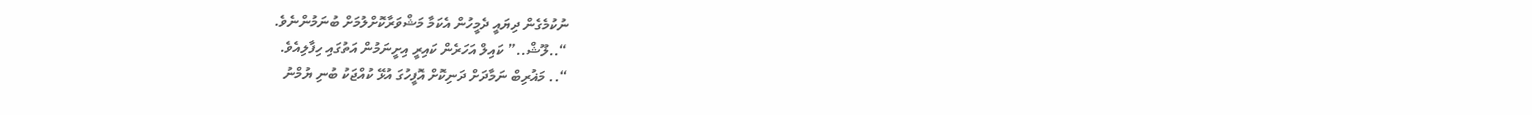ނުކުމެގެން ދިޔައީ ދެމީހުން އެކަމާ މަޝްވަރާކޮށްލުމަށް ބުނަމުންނެވެ.
“..ލޫޝް..” ކައިލް އަހަރެން ކައިރީ އިށީނަމުން އަތުގައި ހިފާލިއެވެ.
“.. މަޣުރިބް ނަމާދަށް ދަނިކޮށް އޮފީހުގަ އުޅޭ ކުއްޖަކު ބުނި ޔުމްނު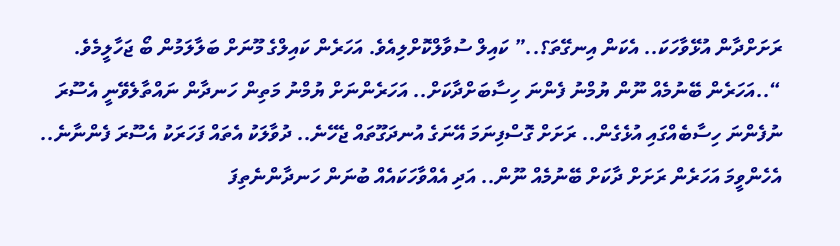ރަށަށްދާން އުޅޭވާހަކަ.. އެކަން އިނގޭތަ؟..” ކައިލް ސުވާލްކޮށްލިއެވެ. އަހަރެން ކައިލްގެ މޫނަށް ބަލާލަމުން ބޯ ޖަހާލީމެވެ.
“..އަހަރެން ބޭނުމެއް ނޫން ޔުމްނު ފެންނަ ހިސާބަށްދާކަށް.. އަހަރެންނަށް ޔުމްނު މަތިން ހަނދާން ނައްތާލެވޭނީ އެސޫރަ ނުފެންނަ ހިސާބެއްގައި އުޅެގެން.. ރަށަށް ގޮސްފިނަމަ އޭނަގެ އުނދަގޫތައް ޖެހޭނެ.. ދުވާލަކު އެތައް ފަހަރަކު އެސޫރަ ފެންނާނެ.. އެހެންވީމަ އަހަރެން ރަށަށް ދާކަށް ބޭނުމެއް ނޫން.. އަދި އެއްވާހަކައެއް ބުނަން ހަނދާންނެތިފަ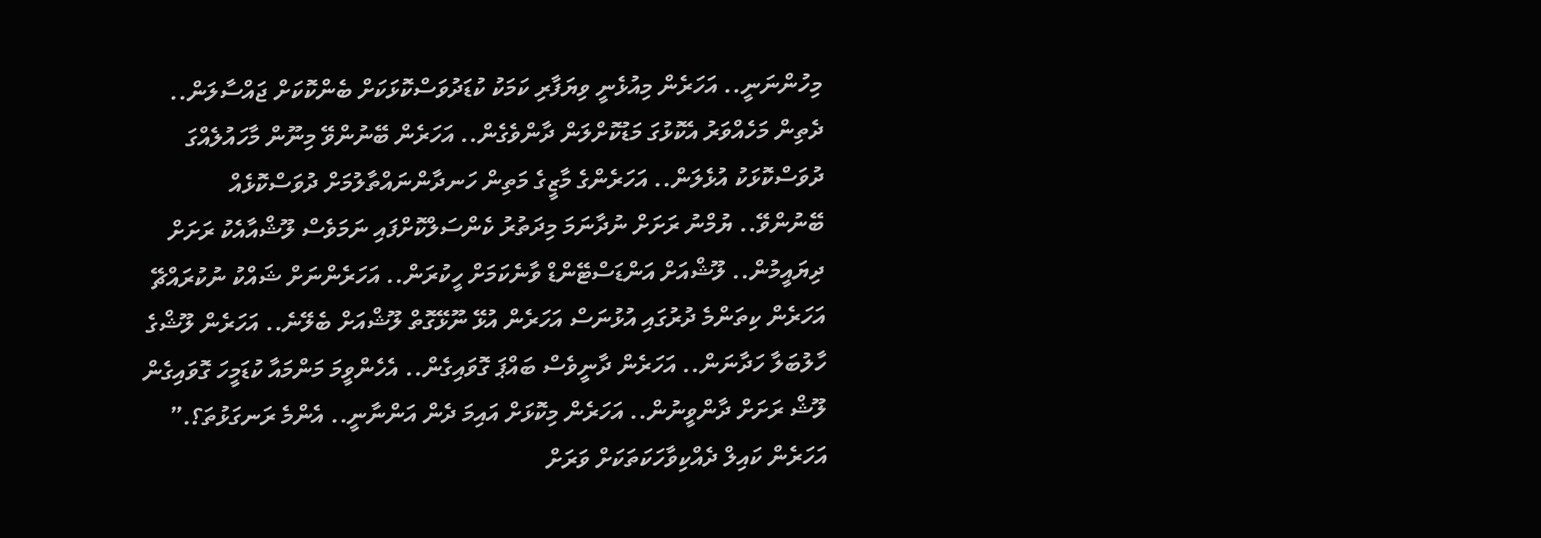މިހުންނަނީ.. އަހަރެން މިއުޅެނީ ވިޔަފާރި ކަމަކު ކުޑަދުވަސްކޮޅަކަށް ބެންކޮކަށް ޖައްސާލަން.. ދެތިން މަހެއްވަރު އެކޮޅުގަ މަޑުކޮށްލަން ދާންވެގެން.. އަހަރެން ބޭނުންވޭ މިނޫން މާހައުލެއްގަ ދުވަސްކޮޅަކު އުޅެލަން.. އަހަރެންގެ މާޒީގެ މަތިން ހަނދާންނައްތާލުމަށް ދުވަސްކޮޅެއް ބޭނުންވޭ.. ޔުމްނު ރަށަށް ނުދާނަމަ މިދަތުރު ކެންސަލްކޮށްފައި ނަމަވެސް ލޫޝްއާއެކު ރަށަށް ދިޔައީމުން.. ލޫޝްއަށް އަންޑަސްޓޭންޑް ވާނެކަމަށް ހީކުރަން.. އަހަރެންނަށް ޝައްކު ނުކުރައްޗޭ އަހަރެން ކިތަންމެ ދުރުގައި އުޅުނަސް އަހަރެން އުޅޭ ނޫޅޭގޮތް ލޫޝްއަށް ބެލޭނެ.. އަހަރެން ލޫޝްގެ ހާލުބަލާ ހަދާނަން.. އަހަރެން ދާނީވެސް ބައްޕަ ގޮވައިގެން.. އެހެންވީމަ މަންމައާ ކުޑަމީހަ ގޮވައިގެން ލޫޝް ރަށަށް ދާންވީނުން.. އަހަރެން މިކޮޅަށް އައިމަ ދެން އަންނާނީ.. އެންމެ ރަނގަޅުތަ؟.”
އަހަރެން ކައިލް ދެއްކިވާހަކަތަކަށް ވަރަށް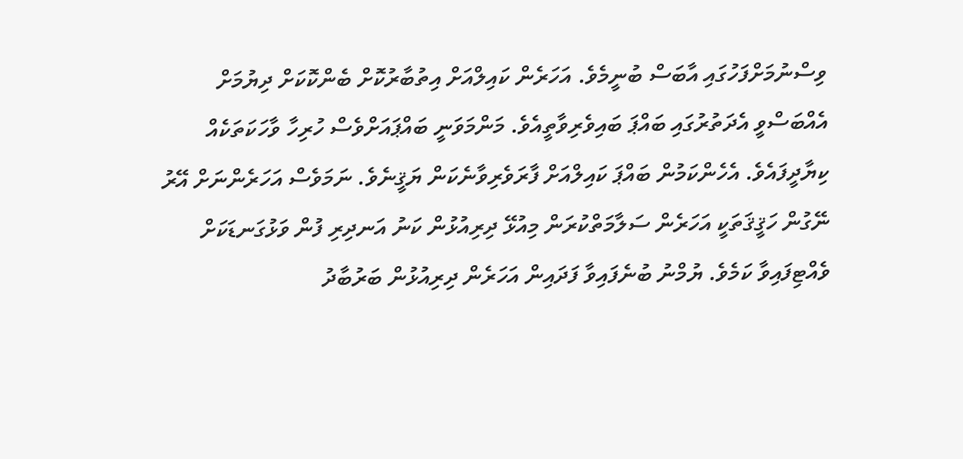ވިސްނުމަށްފަހުގައި އާބަސް ބުނީމެވެ. އަހަރެން ކައިލްއަށް އިތުބާރުކޮށް ބެންކޮކަށް ދިޔުމަށް އެއްބަސްވީ އެދަތުރުގައި ބައްޕަ ބައިވެރިވާތީއެވެ. މަންމަވަނީ ބައްޕައަށްވެސް ހުރިހާ ވާހަކަތަކެއް ކިޔާދީފައެވެ. އެހެންކަމުން ބައްޕަ ކައިލްއަށް ފާރަވެރިވާނެކަން ޔަޤީނެވެ. ނަމަވެސް އަހަރެންނަށް އޭރު ނޭގުން ހަޤީޤަތަކީ އަހަރެން ސަލާމަތްކުރަން މިއުޅޭ ދިރިއުޅުން ކަނު އަނދިރި ފުން ވަޅުގަނޑަކަށް ވެއްޓިފައިވާ ކަމެވެ. ޔުމްނު ބުނެފައިވާ ފަދައިން އަހަރެން ދިރިއުޅުން ބަރުބާދު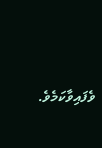ވެފައިވާކަމެވެ.